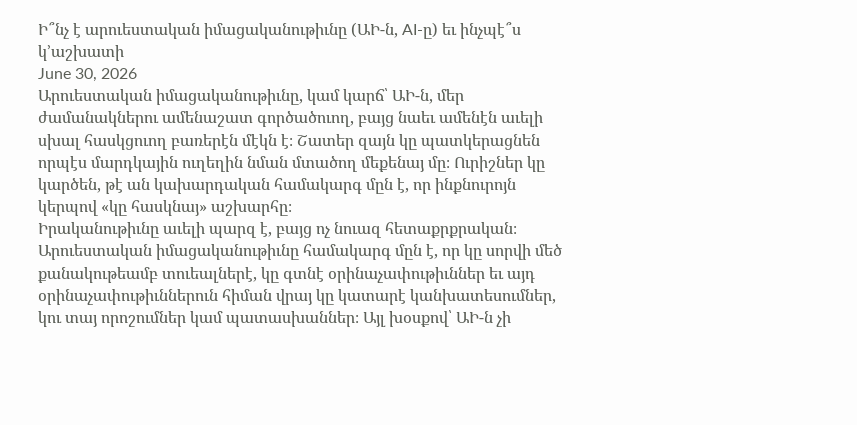Ի՞նչ է արուեստական իմացականութիւնը (ԱԻ-ն, AI-ը) եւ ինչպէ՞ս կ’աշխատի
June 30, 2026
Արուեստական իմացականութիւնը, կամ կարճ՝ ԱԻ-ն, մեր ժամանակներու ամենաշատ գործածուող, բայց նաեւ ամենէն աւելի սխալ հասկցուող բառերէն մէկն է։ Շատեր զայն կը պատկերացնեն որպէս մարդկային ուղեղին նման մտածող մեքենայ մը։ Ուրիշներ կը կարծեն, թէ ան կախարդական համակարգ մըն է, որ ինքնուրոյն կերպով «կը հասկնայ» աշխարհը։
Իրականութիւնը աւելի պարզ է, բայց ոչ նուազ հետաքրքրական։ Արուեստական իմացականութիւնը համակարգ մըն է, որ կը սորվի մեծ քանակութեամբ տուեալներէ, կը գտնէ օրինաչափութիւններ եւ այդ օրինաչափութիւններուն հիման վրայ կը կատարէ կանխատեսումներ, կու տայ որոշումներ կամ պատասխաններ։ Այլ խօսքով՝ ԱԻ-ն չի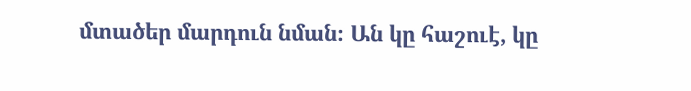մտածեր մարդուն նման։ Ան կը հաշուէ, կը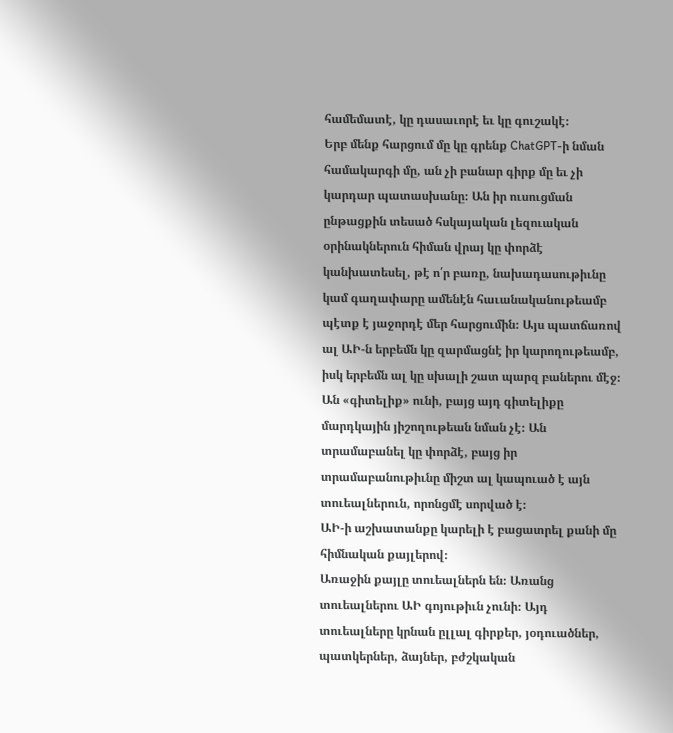համեմատէ, կը դասաւորէ եւ կը գուշակէ։
Երբ մենք հարցում մը կը գրենք ChatGPT-ի նման համակարգի մը, ան չի բանար գիրք մը եւ չի կարդար պատասխանը։ Ան իր ուսուցման ընթացքին տեսած հսկայական լեզուական օրինակներուն հիման վրայ կը փորձէ կանխատեսել, թէ ո՛ր բառը, նախադասութիւնը կամ գաղափարը ամենէն հաւանականութեամբ պէտք է յաջորդէ մեր հարցումին։ Այս պատճառով ալ ԱԻ-ն երբեմն կը զարմացնէ իր կարողութեամբ, իսկ երբեմն ալ կը սխալի շատ պարզ բաներու մէջ։ Ան «գիտելիք» ունի, բայց այդ գիտելիքը մարդկային յիշողութեան նման չէ։ Ան տրամաբանել կը փորձէ, բայց իր տրամաբանութիւնը միշտ ալ կապուած է այն տուեալներուն, որոնցմէ սորված է։
ԱԻ-ի աշխատանքը կարելի է բացատրել քանի մը հիմնական քայլերով։
Առաջին քայլը տուեալներն են։ Առանց տուեալներու ԱԻ գոյութիւն չունի։ Այդ տուեալները կրնան ըլլալ գիրքեր, յօդուածներ, պատկերներ, ձայներ, բժշկական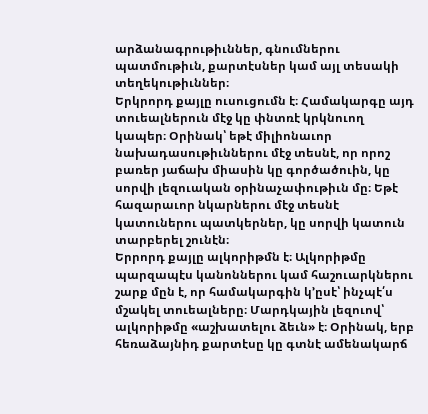արձանագրութիւններ, գնումներու պատմութիւն, քարտէսներ կամ այլ տեսակի տեղեկութիւններ։
Երկրորդ քայլը ուսուցումն է։ Համակարգը այդ տուեալներուն մէջ կը փնտռէ կրկնուող կապեր։ Օրինակ՝ եթէ միլիոնաւոր նախադասութիւններու մէջ տեսնէ, որ որոշ բառեր յաճախ միասին կը գործածուին, կը սորվի լեզուական օրինաչափութիւն մը։ Եթէ հազարաւոր նկարներու մէջ տեսնէ կատուներու պատկերներ, կը սորվի կատուն տարբերել շունէն։
Երրորդ քայլը ալկորիթմն է։ Ալկորիթմը պարզապէս կանոններու կամ հաշուարկներու շարք մըն է, որ համակարգին կ’ըսէ՝ ինչպէ՛ս մշակել տուեալները։ Մարդկային լեզուով՝ ալկորիթմը «աշխատելու ձեւն» է։ Օրինակ, երբ հեռաձայնիդ քարտէսը կը գտնէ ամենակարճ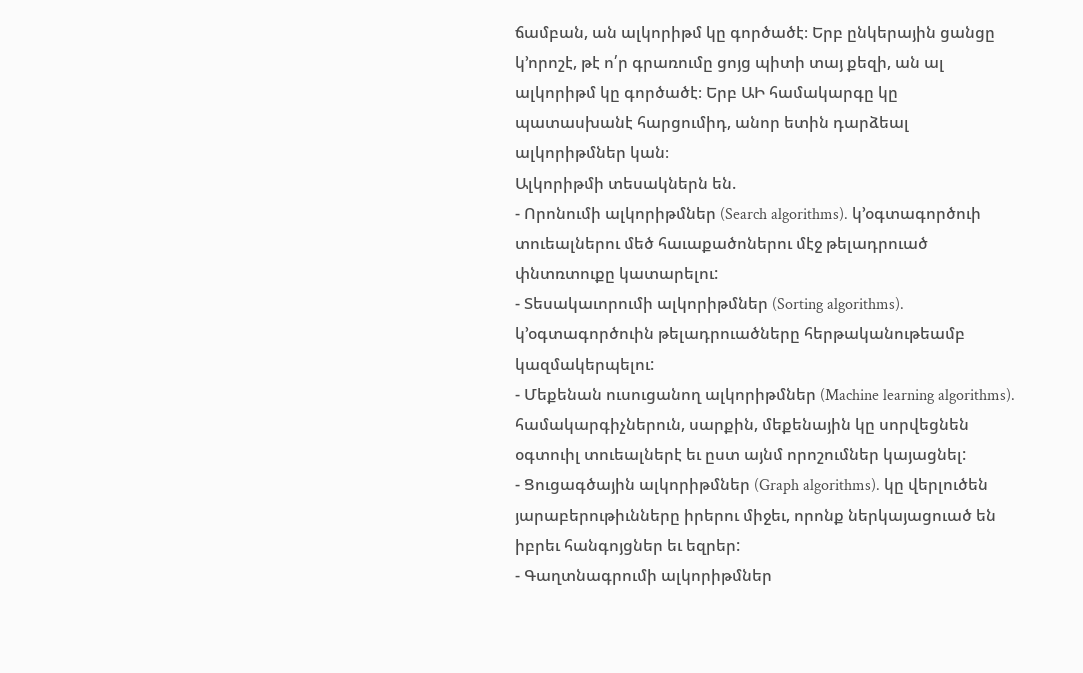ճամբան, ան ալկորիթմ կը գործածէ։ Երբ ընկերային ցանցը կ’որոշէ, թէ ո՛ր գրառումը ցոյց պիտի տայ քեզի, ան ալ ալկորիթմ կը գործածէ։ Երբ ԱԻ համակարգը կը պատասխանէ հարցումիդ, անոր ետին դարձեալ ալկորիթմներ կան։
Ալկորիթմի տեսակներն են.
- Որոնումի ալկորիթմներ (Search algorithms). կ’օգտագործուի տուեալներու մեծ հաւաքածոներու մէջ թելադրուած փնտռտուքը կատարելու:
- Տեսակաւորումի ալկորիթմներ (Sorting algorithms). կ’օգտագործուին թելադրուածները հերթականութեամբ կազմակերպելու:
- Մեքենան ուսուցանող ալկորիթմներ (Machine learning algorithms). համակարգիչներուն, սարքին, մեքենային կը սորվեցնեն օգտուիլ տուեալներէ եւ ըստ այնմ որոշումներ կայացնել:
- Ցուցագծային ալկորիթմներ (Graph algorithms). կը վերլուծեն յարաբերութիւնները իրերու միջեւ, որոնք ներկայացուած են իբրեւ հանգոյցներ եւ եզրեր:
- Գաղտնագրումի ալկորիթմներ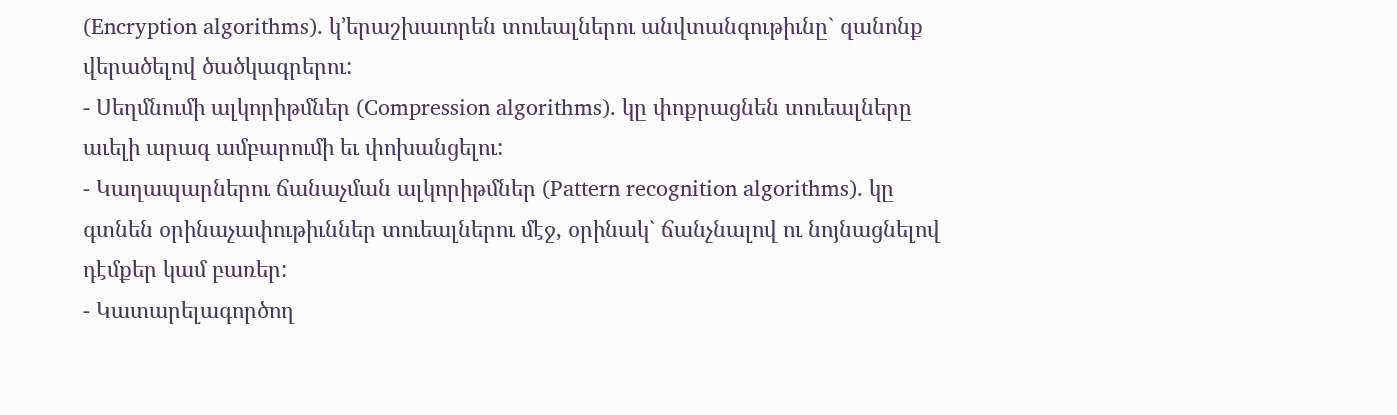(Encryption algorithms). կ’երաշխաւորեն տուեալներու անվտանգութիւնը` զանոնք վերածելով ծածկագրերու:
- Սեղմնումի ալկորիթմներ (Compression algorithms). կը փոքրացնեն տուեալները աւելի արագ ամբարումի եւ փոխանցելու:
- Կաղապարներու ճանաչման ալկորիթմներ (Pattern recognition algorithms). կը գտնեն օրինաչափութիւններ տուեալներու մէջ, օրինակ` ճանչնալով ու նոյնացնելով դէմքեր կամ բառեր:
- Կատարելագործող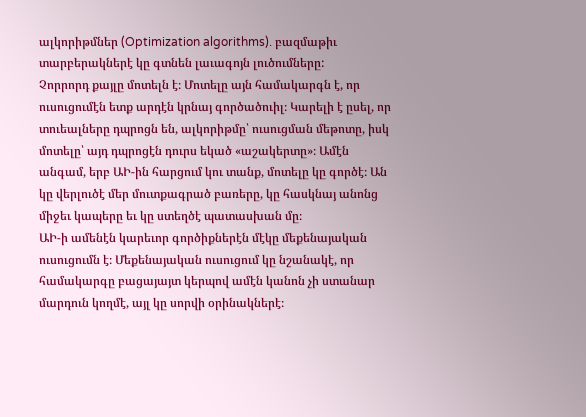ալկորիթմներ (Optimization algorithms). բազմաթիւ տարբերակներէ կը գտնեն լաւագոյն լուծումները:
Չորրորդ քայլը մոտելն է։ Մոտելը այն համակարգն է, որ ուսուցումէն ետք արդէն կրնայ գործածուիլ։ Կարելի է ըսել, որ տուեալները դպրոցն են, ալկորիթմը՝ ուսուցման մեթոտը, իսկ մոտելը՝ այդ դպրոցէն դուրս եկած «աշակերտը»։ Ամէն անգամ, երբ ԱԻ-ին հարցում կու տանք, մոտելը կը գործէ։ Ան կը վերլուծէ մեր մուտքագրած բառերը, կը հասկնայ անոնց միջեւ կապերը եւ կը ստեղծէ պատասխան մը։
ԱԻ-ի ամենէն կարեւոր գործիքներէն մէկը մեքենայական ուսուցումն է։ Մեքենայական ուսուցում կը նշանակէ, որ համակարգը բացայայտ կերպով ամէն կանոն չի ստանար մարդուն կողմէ, այլ կը սորվի օրինակներէ։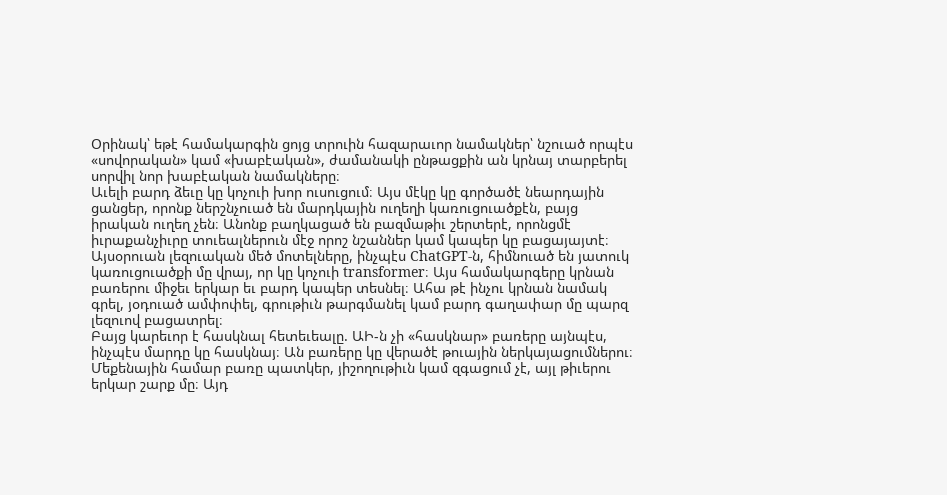Օրինակ՝ եթէ համակարգին ցոյց տրուին հազարաւոր նամակներ՝ նշուած որպէս «սովորական» կամ «խաբէական», ժամանակի ընթացքին ան կրնայ տարբերել սորվիլ նոր խաբէական նամակները։
Աւելի բարդ ձեւը կը կոչուի խոր ուսուցում։ Այս մէկը կը գործածէ նեարդային ցանցեր, որոնք ներշնչուած են մարդկային ուղեղի կառուցուածքէն, բայց իրական ուղեղ չեն։ Անոնք բաղկացած են բազմաթիւ շերտերէ, որոնցմէ իւրաքանչիւրը տուեալներուն մէջ որոշ նշաններ կամ կապեր կը բացայայտէ։
Այսօրուան լեզուական մեծ մոտելները, ինչպէս ChatGPT-ն, հիմնուած են յատուկ կառուցուածքի մը վրայ, որ կը կոչուի transformer։ Այս համակարգերը կրնան բառերու միջեւ երկար եւ բարդ կապեր տեսնել։ Ահա թէ ինչու կրնան նամակ գրել, յօդուած ամփոփել, գրութիւն թարգմանել կամ բարդ գաղափար մը պարզ լեզուով բացատրել։
Բայց կարեւոր է հասկնալ հետեւեալը. ԱԻ-ն չի «հասկնար» բառերը այնպէս, ինչպէս մարդը կը հասկնայ։ Ան բառերը կը վերածէ թուային ներկայացումներու։ Մեքենային համար բառը պատկեր, յիշողութիւն կամ զգացում չէ, այլ թիւերու երկար շարք մը։ Այդ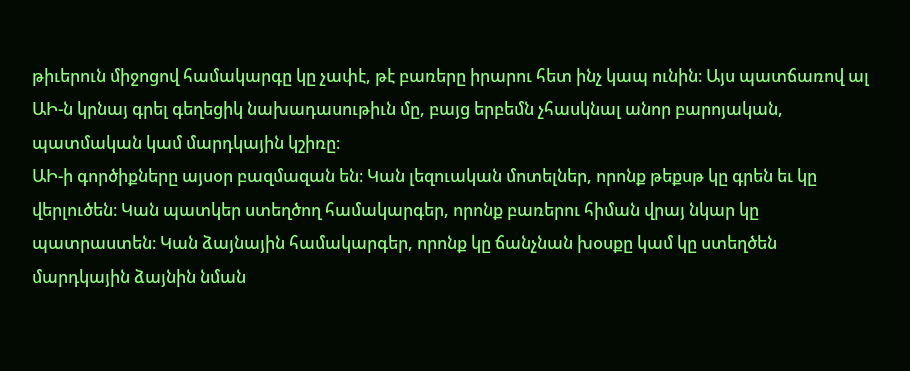թիւերուն միջոցով համակարգը կը չափէ, թէ բառերը իրարու հետ ինչ կապ ունին։ Այս պատճառով ալ ԱԻ-ն կրնայ գրել գեղեցիկ նախադասութիւն մը, բայց երբեմն չհասկնալ անոր բարոյական, պատմական կամ մարդկային կշիռը։
ԱԻ-ի գործիքները այսօր բազմազան են։ Կան լեզուական մոտելներ, որոնք թեքսթ կը գրեն եւ կը վերլուծեն։ Կան պատկեր ստեղծող համակարգեր, որոնք բառերու հիման վրայ նկար կը պատրաստեն։ Կան ձայնային համակարգեր, որոնք կը ճանչնան խօսքը կամ կը ստեղծեն մարդկային ձայնին նման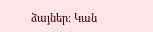ձայներ։ Կան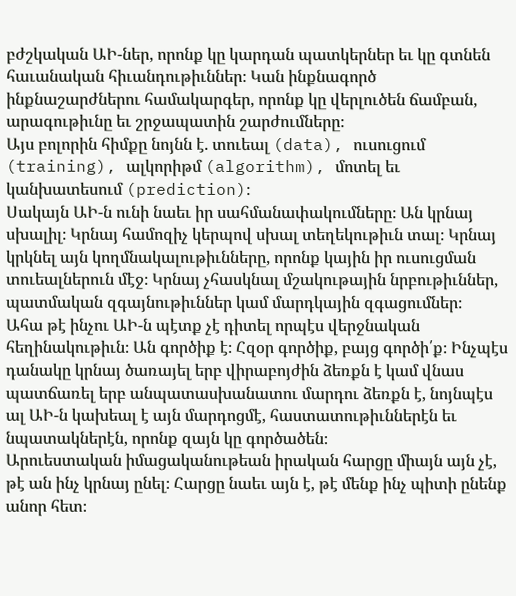բժշկական ԱԻ-ներ, որոնք կը կարդան պատկերներ եւ կը գտնեն հաւանական հիւանդութիւններ։ Կան ինքնագործ ինքնաշարժներու համակարգեր, որոնք կը վերլուծեն ճամբան, արագութիւնը եւ շրջապատին շարժումները։
Այս բոլորին հիմքը նոյնն է. տուեալ (data), ուսուցում (training), ալկորիթմ (algorithm), մոտել եւ կանխատեսում (prediction)։
Սակայն ԱԻ-ն ունի նաեւ իր սահմանափակումները։ Ան կրնայ սխալիլ։ Կրնայ համոզիչ կերպով սխալ տեղեկութիւն տալ։ Կրնայ կրկնել այն կողմնակալութիւնները, որոնք կային իր ուսուցման տուեալներուն մէջ։ Կրնայ չհասկնալ մշակութային նրբութիւններ, պատմական զգայնութիւններ կամ մարդկային զգացումներ։
Ահա թէ ինչու ԱԻ-ն պէտք չէ դիտել որպէս վերջնական հեղինակութիւն։ Ան գործիք է։ Հզօր գործիք, բայց գործի՛ք։ Ինչպէս դանակը կրնայ ծառայել երբ վիրաբոյժին ձեռքն է կամ վնաս պատճառել երբ անպատասխանատու մարդու ձեռքն է, նոյնպէս ալ ԱԻ-ն կախեալ է այն մարդոցմէ, հաստատութիւններէն եւ նպատակներէն, որոնք զայն կը գործածեն։
Արուեստական իմացականութեան իրական հարցը միայն այն չէ, թէ ան ինչ կրնայ ընել։ Հարցը նաեւ այն է, թէ մենք ինչ պիտի ընենք անոր հետ։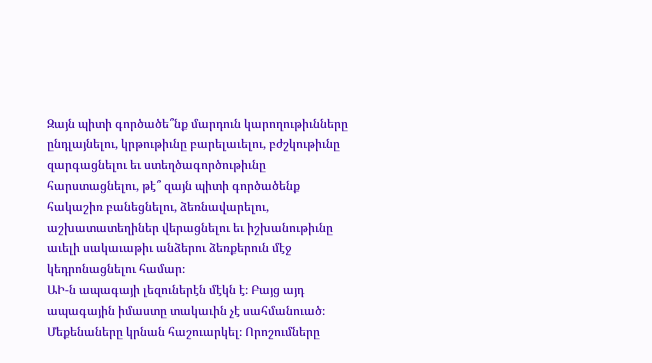Զայն պիտի գործածե՞նք մարդուն կարողութիւնները ընդլայնելու, կրթութիւնը բարելաւելու, բժշկութիւնը զարգացնելու եւ ստեղծագործութիւնը հարստացնելու, թէ՞ զայն պիտի գործածենք հակաշիռ բանեցնելու, ձեռնավարելու, աշխատատեղիներ վերացնելու եւ իշխանութիւնը աւելի սակաւաթիւ անձերու ձեռքերուն մէջ կեդրոնացնելու համար։
ԱԻ-ն ապագայի լեզուներէն մէկն է։ Բայց այդ ապագային իմաստը տակաւին չէ սահմանուած։
Մեքենաները կրնան հաշուարկել։ Որոշումները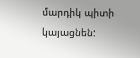մարդիկ պիտի կայացնեն: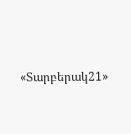«Տարբերակ21»